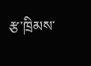རྩ་ཁྲིམས་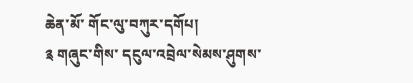ཆེན་མོ་ གོང་ལུ་བཀུར་དགོཔ།
༉ གཞུང་གིས་ དངུལ་འབྲེལ་སེམས་ཤུགས་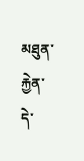མཐུན་རྐྱེན་དེ་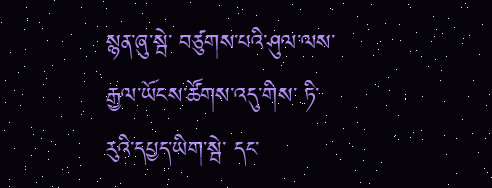སྙན་ཞུ་སྦེ་ བཙུགས་པའི་ཤུལ་ལས་ རྒྱལ་ཡོངས་ཚོགས་འདུ་གིས་ ཏི་རུའི་དཔྱད་ཡིག་སྦེ་ དང་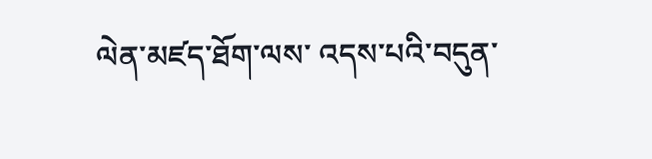ལེན་མཛད་ཐོག་ལས་ འདས་པའི་བདུན་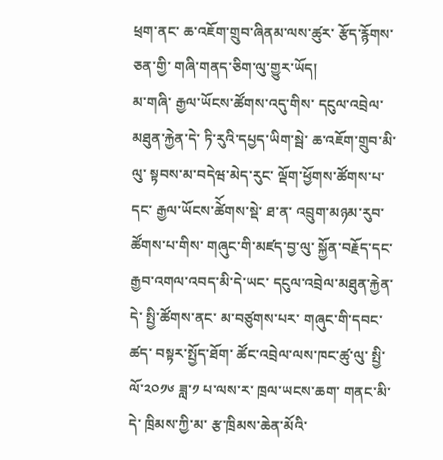ཕྲག་ནང་ ཆ་འཇོག་གྲུབ་ཞིནམ་ལས་ཚུར་ རྩོད་རྙོགས་ཅན་གྱི་ གཞི་གནད་ཅིག་ལུ་གྱུར་ཡོད།
མ་གཞི་ རྒྱལ་ཡོངས་ཚོགས་འདུ་གིས་ དངུལ་འབྲེལ་མཐུན་རྐྱེན་དེ་ ཏི་རུའི་དཔྱད་ཡིག་སྦེ་ ཆ་འཇོག་གྲུབ་མི་ལུ་ སྟབས་མ་བདེཝ་མེད་རུང་ ལྡོག་ཕྱོགས་ཚོགས་པ་དང་ རྒྱལ་ཡོངས་ཚེོགས་སྡེ་ ཐ་ན་ འབྲུག་མཉམ་རུབ་ཚོགས་པ་གིས་ གཞུང་གི་མཛད་བྱ་ལུ་ སྐྱོན་བརྗོད་དང་ རྒྱབ་འགལ་འབད་མི་དེ་ཡང་ དངུལ་འབྲེལ་མཐུན་རྐྱེན་དེ་ སྤྱི་ཚོགས་ནང་ མ་བཙུགས་པར་ གཞུང་གི་དབང་ཚད་ བསྟར་སྤྱོད་ཐོག་ ཚོང་འབྲེལ་ལས་ཁང་ཚུ་ལུ་ སྤྱི་ལོ་༢༠༡༦ ཟླ་༡ པ་ལས་ར་ ཁྲལ་ཡངས་ཆག་ གནང་མི་དེ་ ཁྲིམས་ཀྱི་མ་ རྩ་ཁྲིམས་ཆེན་མོའི་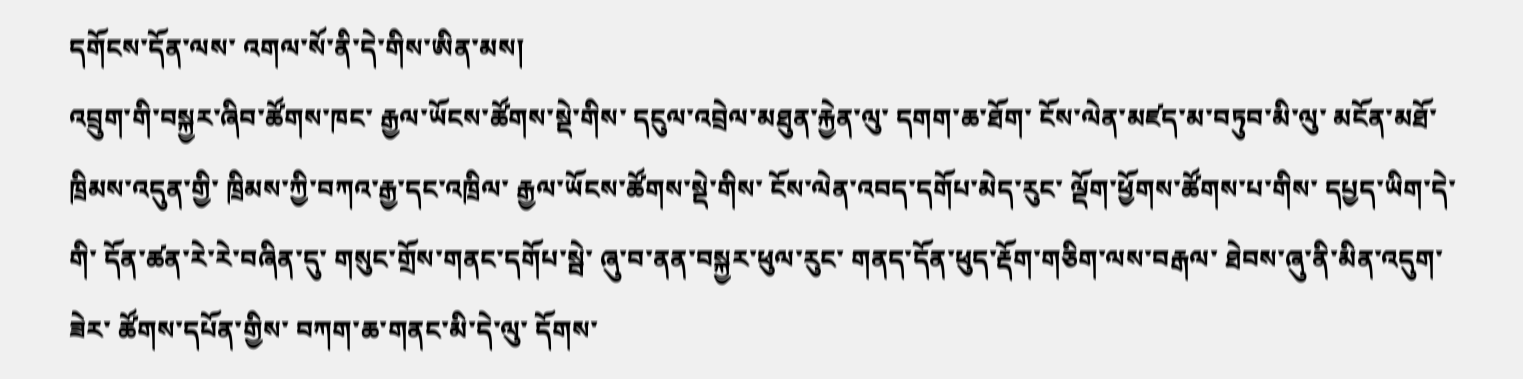དགོངས་དོན་ལས་ འགལ་སོ་ནི་དེ་གིས་ཨིན་མས།
འབྲུག་གི་བསྐྱར་ཞིབ་ཚོགས་ཁང་ རྒྱལ་ཡོངས་ཚོགས་སྡེ་གིས་ དངུལ་འབྲེལ་མཐུན་རྐྱེན་ལུ་ དགག་ཆ་ཐོག་ ངོས་ལེན་མཛད་མ་བཏུབ་མི་ལུ་ མངོན་མཐོ་ཁྲིམས་འདུན་གྱི་ ཁྲིམས་ཀྱི་བཀའ་རྒྱ་དང་འཁྲིལ་ རྒྱལ་ཡོངས་ཚོགས་སྡེ་གིས་ ངོས་ལེན་འབད་དགོཔ་མེད་རུང་ ལྡོག་ཕྱོགས་ཚོགས་པ་གིས་ དཔྱད་ཡིག་དེ་གི་ དོན་ཚན་རེ་རེ་བཞིན་དུ་ གསུང་གྲོས་གནང་དགོཔ་སྦེ་ ཞུ་བ་ནན་བསྐྱར་ཕུལ་རུང་ གནད་དོན་ཕུད་རྡོག་གཅིག་ལས་བརྒལ་ ཐེབས་ཞུ་ནི་མིན་འདུག་ཟེར་ ཚོགས་དཔོན་གྱིས་ བཀག་ཆ་གནང་མི་དེ་ལུ་ དོགས་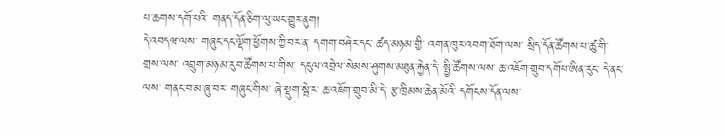པ་ཆགས་དགོ་པའི་ གནད་དོན་ཅིག་ལུ་ཡང་གྱུར་ནུག།
དེ་འབདཝ་ལས་ གཞུང་དང་ལྡོག་ཕྱོགས་ཀྱི་བར་ན་ དགག་བཤེར་དང་ ཚད་མཉམ་གྱི་ འགན་ཁུར་འབག་ཐོག་ལས་ སྲིད་དོན་ཚོགས་པ་ཚུ་གི་གྲས་ལས་ འབྲུག་མཉམ་རུབ་ཚོགས་པ་གིས་ དངུལ་འབྲེལ་སེམས་ཤུགས་མཐུན་རྐྱེན་དེ་ སྤྱི་ཚོགས་ལས་ ཆ་འཇོག་གྲུབ་དགོཔ་ཨིན་རུང་ དེ་ནང་ལས་ གནང་བ་མ་ཞུ་བར་ གཞུང་གིས་ ཞེ་སྡུག་སྦེ་ར་ ཆ་འཇོག་གྲུབ་མི་དེ་ རྩ་ཁྲིམས་ཆེན་མོའི་ དགོངས་དོན་ལས་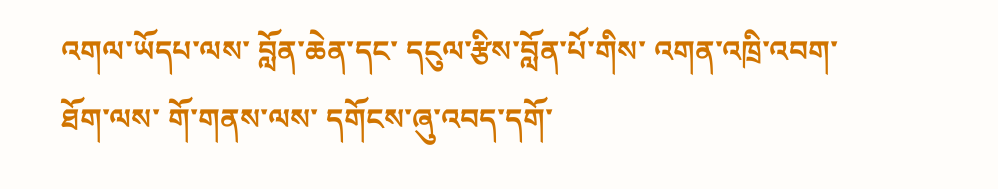འགལ་ཡོདཔ་ལས་ བློན་ཆེན་དང་ དངུལ་རྩིས་བློན་པོ་གིས་ འགན་འཁྲི་འབག་ཐོག་ལས་ གོ་གནས་ལས་ དགོངས་ཞུ་འབད་དགོ་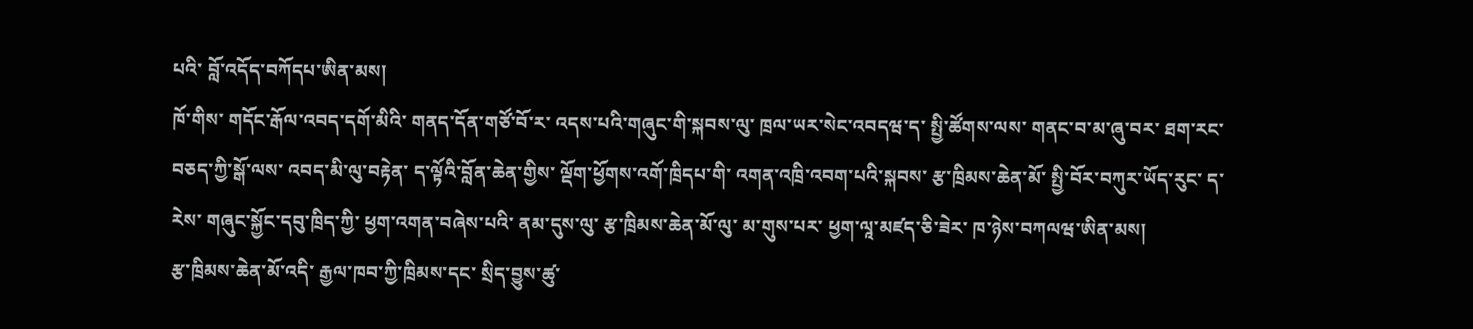པའི་ བློ་འདོད་བཀོདཔ་ཨིན་མས།
ཁོ་གིས་ གདོང་རྒོལ་འབད་དགོ་མིའི་ གནད་དོན་གཙོ་བོ་ར་ འདས་པའི་གཞུང་གི་སྐབས་ལུ་ ཁྲལ་ཡར་སེང་འབདཝ་ད་ སྤྱི་ཚོགས་ལས་ གནང་བ་མ་ཞུ་བར་ ཐག་རང་བཅད་ཀྱི་སྒོ་ལས་ འབད་མི་ལུ་བརྟེན་ ད་ལྟོའི་བློན་ཆེན་གྱིས་ ལྡོག་ཕྱོགས་འགོ་ཁྲིདཔ་གི་ འགན་འཁྲི་འབག་པའི་སྐབས་ རྩ་ཁྲིམས་ཆེན་མོ་ སྤྱི་བོར་བཀུར་ཡོད་རུང་ ད་རེས་ གཞུང་སྐྱོང་དབུ་ཁྲིད་ཀྱི་ ཕྱག་འགན་བཞེས་པའི་ ནམ་དུས་ལུ་ རྩ་ཁྲིམས་ཆེན་མོ་ལུ་ མ་གུས་པར་ ཕྱག་ལཱ་མཛད་ཅི་ཟེར་ ཁ་ཉེས་བཀལཝ་ཨིན་མས།
རྩ་ཁྲིམས་ཆེན་མོ་འདི་ རྒྱལ་ཁབ་ཀྱི་ཁྲིམས་དང་ སྲིད་བྱུས་ཚུ་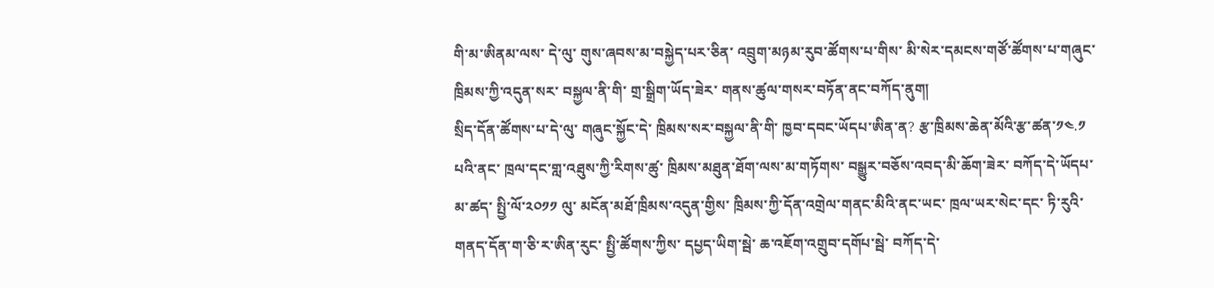གི་མ་ཨིནམ་ལས་ དེ་ལུ་ གུས་ཞབས་མ་བསྐྱེད་པར་ཅིན་ འབྲུག་མཉམ་རུབ་ཚོགས་པ་གིས་ མི་སེར་དམངས་གཙོ་ཚོགས་པ་གཞུང་ ཁྲིམས་ཀྱི་འདུན་སར་ བསྐྱལ་ནི་གི་ གྲ་སྒྲིག་ཡོད་ཟེར་ གནས་ཚུལ་གསར་བཏོན་ནང་བཀོད་ནུག།
སྲིད་དོན་ཚོགས་པ་དེ་ལུ་ གཞུང་སྐྱོང་དེ་ ཁྲིམས་སར་བསྐྱལ་ནི་གི་ ཁྱབ་དབང་ཡོདཔ་ཨིན་ན? རྩ་ཁྲིམས་ཆེན་མོའི་རྩ་ཚན་༡༤.༡ པའི་ནང་ ཁྲལ་དང་གླ་འཐུས་ཀྱི་རིགས་ཚུ་ ཁྲིམས་མཐུན་ཐོག་ལས་མ་གཏོགས་ བསྒྱུར་བཅོས་འབད་མི་ཆོག་ཟེར་ བཀོད་དེ་ཡོདཔ་མ་ཚད་ སྤྱི་ལོ་༢༠༡༡ ལུ་ མངོན་མཐོ་ཁྲིམས་འདུན་གྱིས་ ཁྲིམས་ཀྱི་དོན་འགྲེལ་གནང་མིའི་ནང་ཡང་ ཁྲལ་ཡར་སེང་དང་ ཏི་རུའི་གནད་དོན་ག་ཅི་ར་ཨིན་རུང་ སྤྱི་ཚོགས་ཀྱིས་ དཔྱད་ཡིག་སྦེ་ ཆ་འཇོག་འགྲུབ་དགོཔ་སྦེ་ བཀོད་དེ་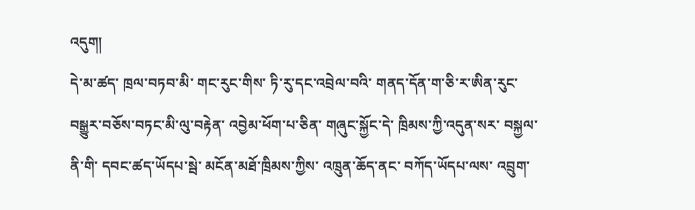འདུག།
དེ་མ་ཚད་ ཁྲལ་བཏབ་མི་ གང་རུང་གིས་ ཏི་རུ་དང་འབྲེལ་བའི་ གནད་དོན་ག་ཅི་ར་ཨིན་རུང་ བསྒྱུར་བཅོས་བཏང་མི་ལུ་བརྟེན་ འབྱེམ་ཕོག་པ་ཅིན་ གཞུང་སྐྱོང་དེ་ ཁྲིམས་ཀྱི་འདུན་སར་ བསྐྱལ་ནི་གི་ དབང་ཚད་ཡོདཔ་སྦེ་ མངོན་མཐོ་ཁྲིམས་ཀྱིས་ འཁྲུན་ཆོད་ནང་ བཀོད་ཡོདཔ་ལས་ འབྲུག་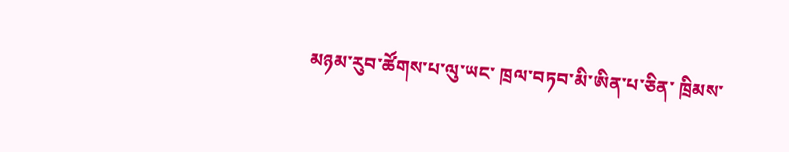མཉམ་རུབ་ཚོགས་པ་ལུ་ཡང་ ཁྲལ་བཏབ་མི་ཨིན་པ་ཅིན་ ཁྲིམས་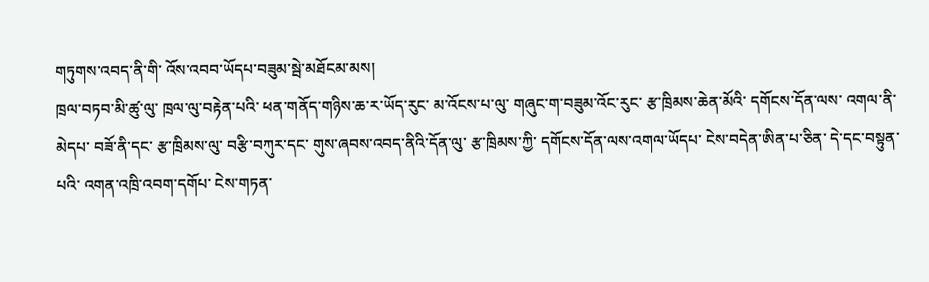གཏུགས་འབད་ནི་གི་ འོས་འབབ་ཡོདཔ་བཟུམ་སྦེ་མཐོངམ་མས།
ཁྲལ་བཏབ་མི་ཚུ་ལུ་ ཁྲལ་ལུ་བརྟེན་པའི་ ཕན་གནོད་གཉིས་ཆ་ར་ཡོད་རུང་ མ་འོངས་པ་ལུ་ གཞུང་ག་བཟུམ་འོང་རུང་ རྩ་ཁྲིམས་ཆེན་མོའི་ དགོངས་དོན་ལས་ འགལ་ནི་མེདཔ་ བཟོ་ནི་དང་ རྩ་ཁྲིམས་ལུ་ བརྩི་བཀུར་དང་ གུས་ཞབས་འབད་ནིའི་དོན་ལུ་ རྩ་ཁྲིམས་ཀྱི་ དགོངས་དོན་ལས་འགལ་ཡོདཔ་ ངེས་བདེན་ཨིན་པ་ཅིན་ དེ་དང་བསྟུན་པའི་ འགན་འཁྲི་འབག་དགོཔ་ ངེས་གཏན་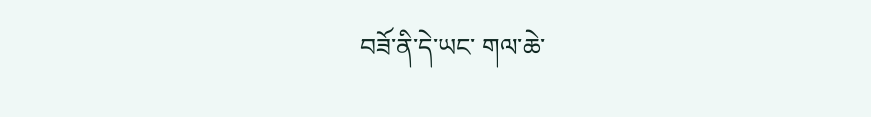བཟོ་ནི་དེ་ཡང་ གལ་ཆེ་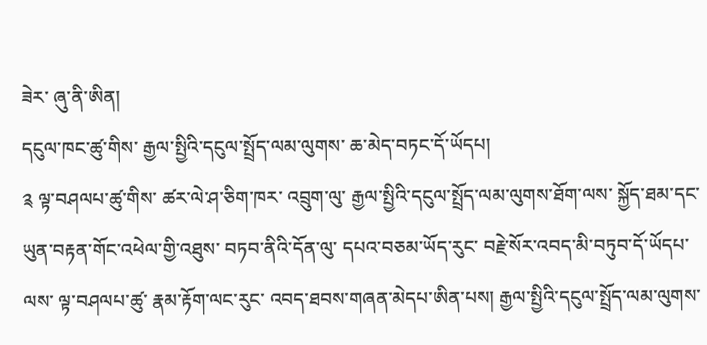ཟེར་ ཞུ་ནི་ཨིན།
དངུལ་ཁང་ཚུ་གིས་ རྒྱལ་སྤྱིའི་དངུལ་སྤྲོད་ལམ་ལུགས་ ཆ་མེད་བཏང་དོ་ཡོདཔ།
༉ ལྟ་བཤལཔ་ཚུ་གིས་ ཚར་ལེ་ཤ་ཅིག་ཁར་ འབྲུག་ལུ་ རྒྱལ་སྤྱིའི་དངུལ་སྤྲོད་ལམ་ལུགས་ཐོག་ལས་ སྐྱོད་ཐམ་དང་ ཡུན་བརྟན་གོང་འཕེལ་གྱི་འཐུས་ བཏབ་ནིའི་དོན་ལུ་ དཔའ་བཅམ་ཡོད་རུང་ བརྗེ་སོར་འབད་མི་བཏུབ་དོ་ཡོདཔ་ལས་ ལྟ་བཤལཔ་ཚུ་ རྣམ་རྟོག་ལང་རུང་ འབད་ཐབས་གཞན་མེདཔ་ཨིན་པས། རྒྱལ་སྤྱིའི་དངུལ་སྤྲོད་ལམ་ལུགས་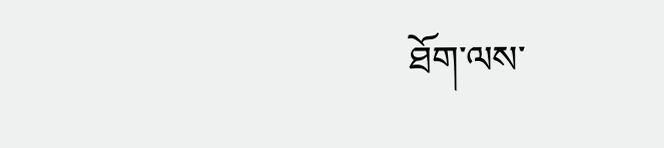ཐོག་ལས་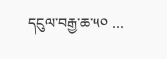དངུལ་བརྒྱ་ཆ་༥༠ …